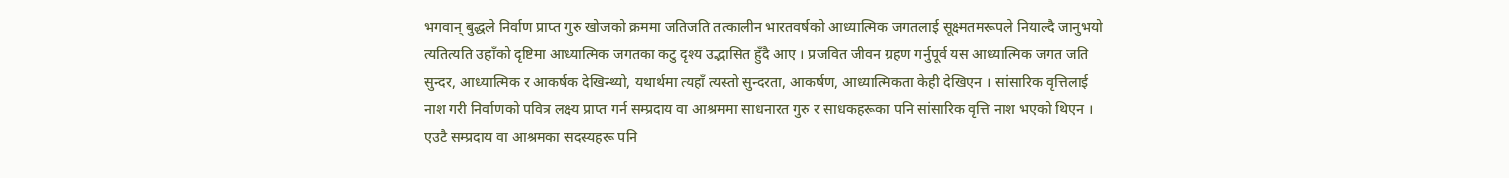भगवान् बुद्धले निर्वाण प्राप्त गुरु खोजको क्रममा जतिजति तत्कालीन भारतवर्षको आध्यात्मिक जगतलाई सूक्ष्मतमरूपले नियाल्दै जानुभयो त्यतित्यति उहाँको दृष्टिमा आध्यात्मिक जगतका कटु दृश्य उद्भासित हुँदै आए । प्रजवित जीवन ग्रहण गर्नुपूर्व यस आध्यात्मिक जगत जति सुन्दर, आध्यात्मिक र आकर्षक देखिन्थ्यो, यथार्थमा त्यहाँ त्यस्तो सुन्दरता, आकर्षण, आध्यात्मिकता केही देखिएन । सांसारिक वृत्तिलाई नाश गरी निर्वाणको पवित्र लक्ष्य प्राप्त गर्न सम्प्रदाय वा आश्रममा साधनारत गुरु र साधकहरूका पनि सांसारिक वृत्ति नाश भएको थिएन । एउटै सम्प्रदाय वा आश्रमका सदस्यहरू पनि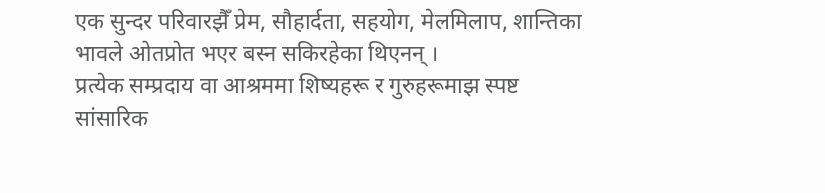एक सुन्दर परिवारझैँ प्रेम, सौहार्दता, सहयोग, मेलमिलाप, शान्तिका भावले ओतप्रोत भएर बस्न सकिरहेका थिएनन् ।
प्रत्येक सम्प्रदाय वा आश्रममा शिष्यहरू र गुरुहरूमाझ स्पष्ट सांसारिक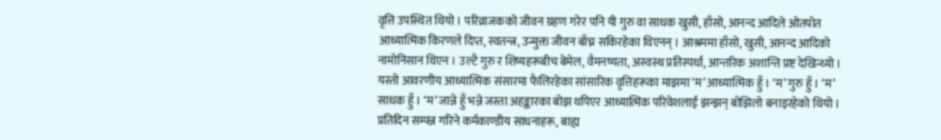वृत्ति उपस्थित थियो । परिव्राजकको जीवन ग्रहण गरेर पनि यी गुरु वा साधक खुसी, हाँसो, आनन्द आदिले ओतपोत आध्यात्मिक किरणले दिप्त, स्वतन्त्र, उन्मुक्त जीवन बाँच्न सकिरहेका थिएनन् । आश्रममा हाँसो, खुसी, आनन्द आदिको नामोनिसान थिएन । उल्टै गुरु र शिष्यहरूबीच बेमेल, वैमनष्यता, अस्वस्थ प्रतिस्पर्धा, आन्तरिक अशान्ति प्रष्ट देखिन्थ्यो । यस्तो आवरणीय आध्यात्मिक संसारमा फैलिरहेका सांसारिक वृत्तिहरूका माझमा ‘म’ आध्यात्मिक हुँ । ‘म’ गुरु हुँ । ‘म’ साधक हुँ । ‘म’ जान्ने हुँ भन्ने जस्ता अहङ्कारका बोझ थपिएर आध्यात्मिक परिवेशलाई झन्झन् बोझिलो बनाइरहेको थियो । प्रतिदिन सम्पन्न गरिने कर्मकाण्डीय साधनाहरू, बाह्य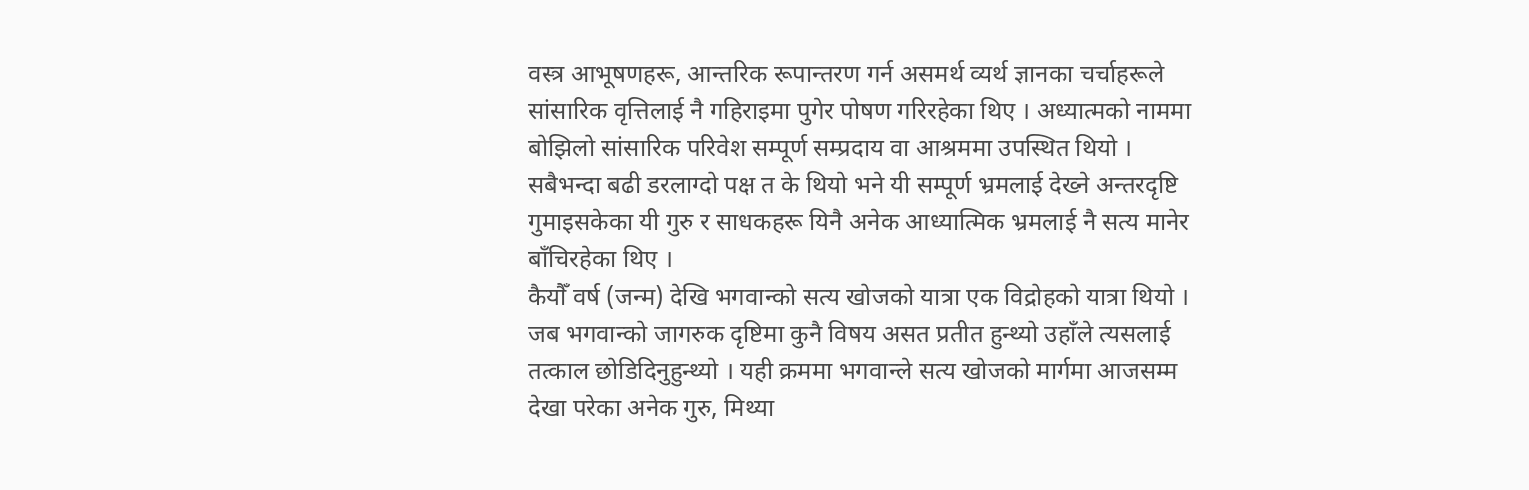वस्त्र आभूषणहरू, आन्तरिक रूपान्तरण गर्न असमर्थ व्यर्थ ज्ञानका चर्चाहरूले सांसारिक वृत्तिलाई नै गहिराइमा पुगेर पोषण गरिरहेका थिए । अध्यात्मको नाममा बोझिलो सांसारिक परिवेश सम्पूर्ण सम्प्रदाय वा आश्रममा उपस्थित थियो । सबैभन्दा बढी डरलाग्दो पक्ष त के थियो भने यी सम्पूर्ण भ्रमलाई देख्ने अन्तरदृष्टि गुमाइसकेका यी गुरु र साधकहरू यिनै अनेक आध्यात्मिक भ्रमलाई नै सत्य मानेर बाँचिरहेका थिए ।
कैयौँ वर्ष (जन्म) देखि भगवान्को सत्य खोजको यात्रा एक विद्रोहको यात्रा थियो । जब भगवान्को जागरुक दृष्टिमा कुनै विषय असत प्रतीत हुन्थ्यो उहाँले त्यसलाई तत्काल छोडिदिनुहुन्थ्यो । यही क्रममा भगवान्ले सत्य खोजको मार्गमा आजसम्म देखा परेका अनेक गुरु, मिथ्या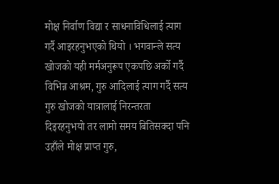मोक्ष निर्वाण विद्या र साधनाविधिलाई त्याग गर्दै आइरहनुभएको थियो । भगवान्ले सत्य खोजको यही मर्मअनुरूप एकपछि अर्को गर्दै विभिन्न आश्रम, गुरु आदिलाई त्याग गर्दै सत्य गुरु खोजको यात्रालाई निरन्तरता दिइरहनुभयो तर लामो समय बितिसक्दा पनि उहाँले मोक्ष प्राप्त गुरु,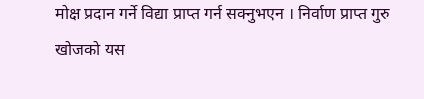मोक्ष प्रदान गर्ने विद्या प्राप्त गर्न सक्नुभएन । निर्वाण प्राप्त गुरु खोजको यस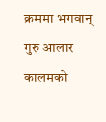क्रममा भगवान् गुरु आलार कालमको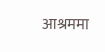आश्रममा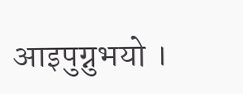आइपुग्नुभयो ।